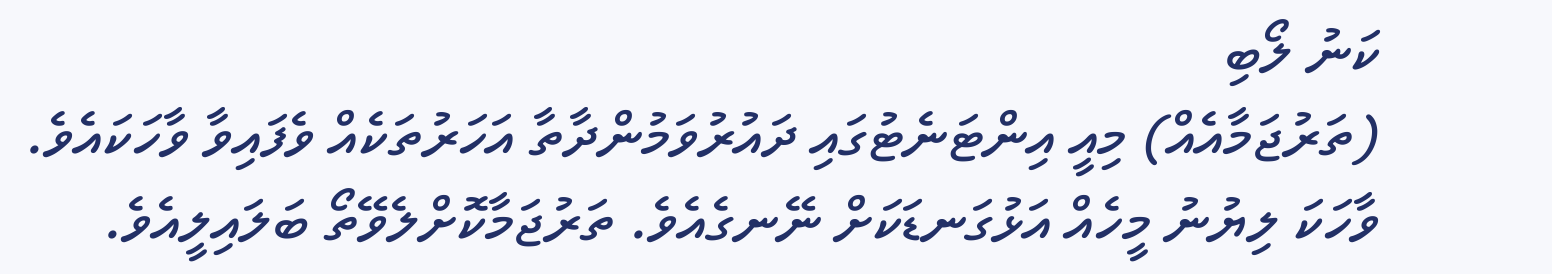ކަނު ލޯބި
(ތަރުޖަމާއެއް) މިއީ އިންޓަނެޓުގައި ދައުރުވަމުންދާތާ އަހަރުތަކެއް ވެފައިވާ ވާހަކައެވެ. ވާހަކަ ލިޔުނު މީހެއް އަޅުގަނޑަކަށް ނޭނގެއެވެ. ތަރުޖަމާކޮށްލެވޭތޯ ބަލައިލީއެވެ.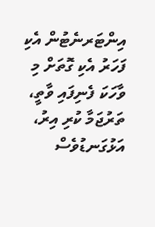އިންޓަރނެޓުން އެކި ފަހަރު އެކި ގޮތަށް މި ވާހަކަ ފެނިފައި ވާތީ، ތަރުޖަމާ ކުރި އިރު، އަޅުގަނޑުވެސް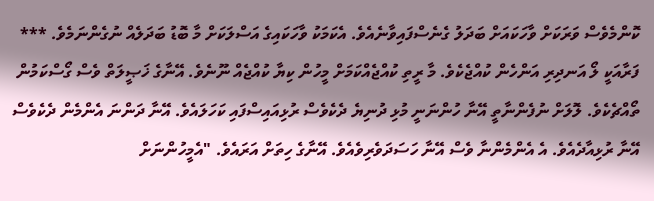ކޮންމެވެސް ވަރަކަށް ވާހަކައަށް ބަދަލު ގެނެސްފައިވާނެއެވެ. އެކަމަކު ވާހަކައިގެ އަސްލަކަށް މާ ބޮޑު ބަދަލެއް ނުގެންނަމެވެ. ***   ފަރާއަކީ ލޯ އަނދިރި އަންހެން ކުއްޖެކެވެ. މާ ރީތި ކުއްޖެއްކަމަށް މީހުން ކިޔާ ކުއްޖެއް ނޫނެވެ. އޭނާގެ ޚަޞީލަތް ވެސް ގޯސްކަމުން ތޯއްޗެކެވެ. ލޮލަށް ނުފެންނާތީ އޭނާ ހުންނަނީ މުޅި ދުނިޔެ ދެކެވެސް ރުޅިއައިސްފައި ކަހަލައެވެ. އޭނާ ދަންނަ އެންމެން ދެކެވެސް އޭނާ ރުޅިއާދެއެވެ. އެ އެންމެންނާ ވެސް އޭނާ ހަސަދަވެރިވެއެވެ. އޭނާގެ ހިތަށް އަރައެވެ. "އެމީހުންނަށް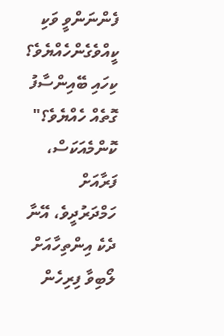ފެންނަންވީ ވަކި ކީއްވެގެންހެއްޔެވެ؟ ކިހައި ބޭއިންސާފު ގޮތެއް ހެއްޔެވެ؟" ކޮންމެއަކަސް، ފަރާއަށް ހަމްދަރުދީވެ، އޭނާ ދެކެ އިންތިހާއަށް ލޯބިވާ ފިރިހެން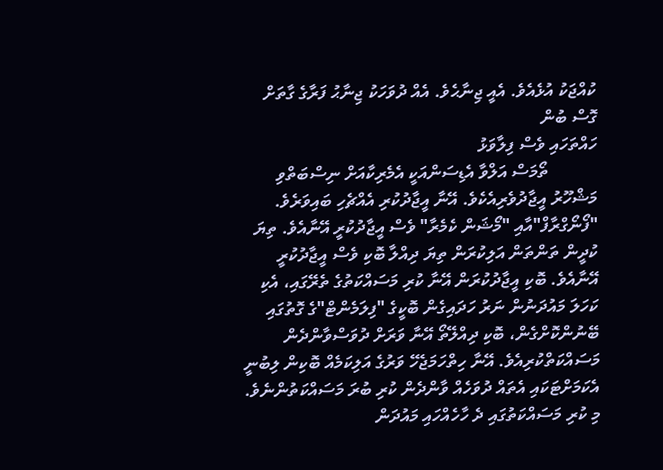ކުއްޖަކު އުޅެއެވެ. އެއީ ޖިނާޙެވެ. އެއް ދުވަހަކު ޖިނާޙު ފަރާގެ ގާތަށް ގޮސް ބުން
ހައްތަހައި ވެސް ފިލާވަޅު
           ތޯމަސް އަލްވާ އެޑިސަންއަކީ އެމެރިކާއަށް ނިސްބަތްވި މަޝްހޫރު އީޖާދުވެރިއެކެވެ. އޭނާ އީޖާދުކުރި އެއްޗެހި ބައިވަރެވެ. "ފޯނޯގްރާފް"އާއި "މޯޝަން ކެމެރާ" ވެސް އީޖާދުކުރީ އޭނާއެވެ. ތިޔަ ކުދީން ތަންތަން އަލިކުރަން ތިޔަ ދިއްލާ ބޮކި ވެސް އީޖާދުކުރީ އޭނާއެވެ. ބޮކި އީޖާދުކުރަން އޭނާ ކުރި މަސައްކަތުގެ ތެރޭގައި، އެކި ކަހަލަ މައުދަނުން ނަރު ހަދައިގެން ބޮކީގެ "ފިލަމެންޓް"ގެ ގޮތުގައި ބޭނުންކޮށްގެން، ބޮކި ދިއްލޭތޯ އޭނާ ވަރަށް ދުވަސްވާންދެން މަސައްކަތްކުރިއެވެ. އޭނާ ހިތްހަމަޖެހޭ ވަރުގެ އަލިކަމެއް ބޮކިން ލިބުނީ އެކަމަށްޓަކައި އެތައް ދުވަހެއް ވާންދެން ކުރި ބުރަ މަސައްކަތުންނެވެ. މި ކުރި މަސައްކަތުގައި ދެ ހާހެއްހައި މައުދަން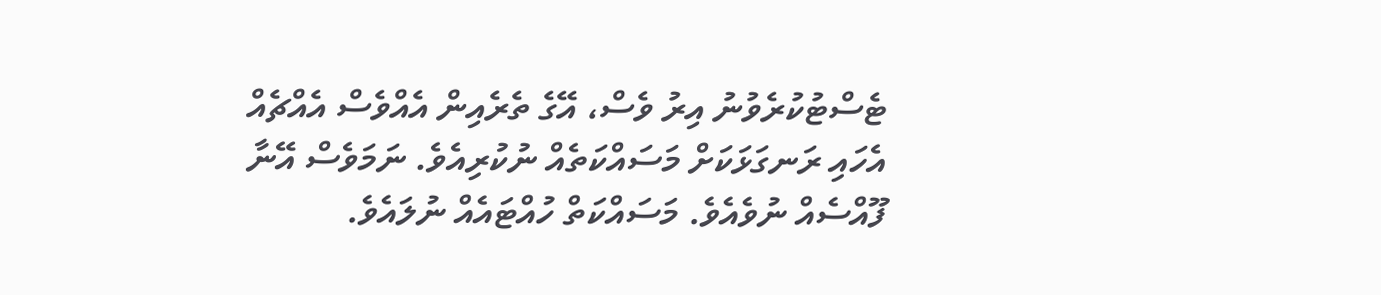ޓެސްޓުކުރެވުނު އިރު ވެސް، އޭގެ ތެރެއިން އެއްވެސް އެއްޗެއް އެހައި ރަނގަޅަކަށް މަސައްކަތެއް ނުކުރިއެވެ. ނަމަވެސް އޭނާ ފޫއްސެއް ނުވެއެވެ. މަސައްކަތް ހުއްޓައެއް ނުލައެވެ.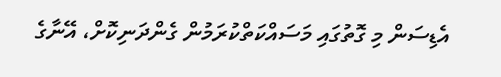އެޑިސަން މި ގޮތުގައި މަސައްކަތްކުރަމުން ގެންދަނިކޮށް، އޭނާގެ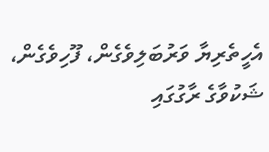އެހީތެރިޔާ ވަރުބަލިވެގެން، ފޫހިވެގެން، ޝަކުވާގެ ރާގުގައި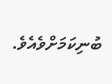ބުނިކަމަށްވެއެވެ.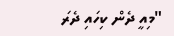"މިއީ ދެން ކިހައި ދެރަ